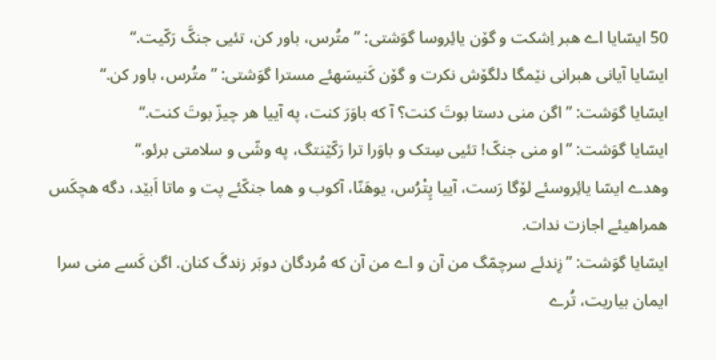50 ایسّایا اے هبر اِشکت و گۆن یائِروسا گوَشتی: ”متُرس، باور کن، تئیی جنکَّ رَکّیت.“
ایسّایا آیانی هبرانی نێمگا دلگۆش نکرت و گۆن کَنیسَهئے مسترا گوَشتی: ”متُرس، باور کن.“
ایسّایا گوَشت: ”اگن منی دستا بوتَ کنت؟ آ که باوَرَ کنت، په آییا هر چیزّ بوتَ کنت.“
ایسّایا گوَشت: ”او منی جنکّ! تئیی سِتک و باوَرا ترا رَکّێنتگ، په وشّی و سلامتی برئو.“
وهدے ایسّا یائِروسئے لۆگا رَست، آییا پِتْرُس، یوهَنّا، آکوب و هما جنکّئے پت و ماتا اَبێد، دگه هچکَس همراهیئے اجازت ندات.
ایسّایا گوَشت: ”زِندئے سرچمّگ من آن و اے من آن که مُردگان دوبَر زندگَ کنان. اگن کَسے منی سرا ایمان بیاریت، تُرے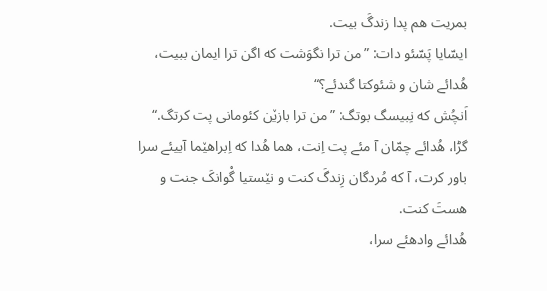بمریت هم پدا زندگَ بیت.
ایسّایا پَسّئو دات: ”من ترا نگوَشت که اگن ترا ایمان ببیت، هُدائے شان و شئوکتا گندئے؟“
اَنچُش که نِبیسگ بوتگ: ”من ترا بازێن کئومانی پت کرتگ.“ گڑا، هُدائے چمّان آ مئے پت اِنت، هما هُدا که اِبراهێما آییئے سرا باور کرت، آ که مُردگان زِندگَ کنت و نێستیا گْوانکَ جنت و هستَ کنت.
هُدائے وادهئے سرا،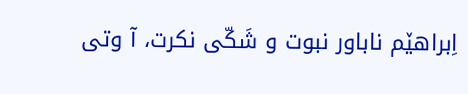اِبراهێم ناباور نبوت و شَکّی نکرت، آ وتی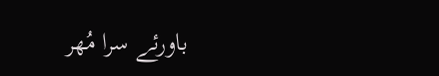باورئے سرا مُهر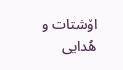اۆشتات و هُدایی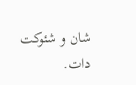شان و شئوکت دات.